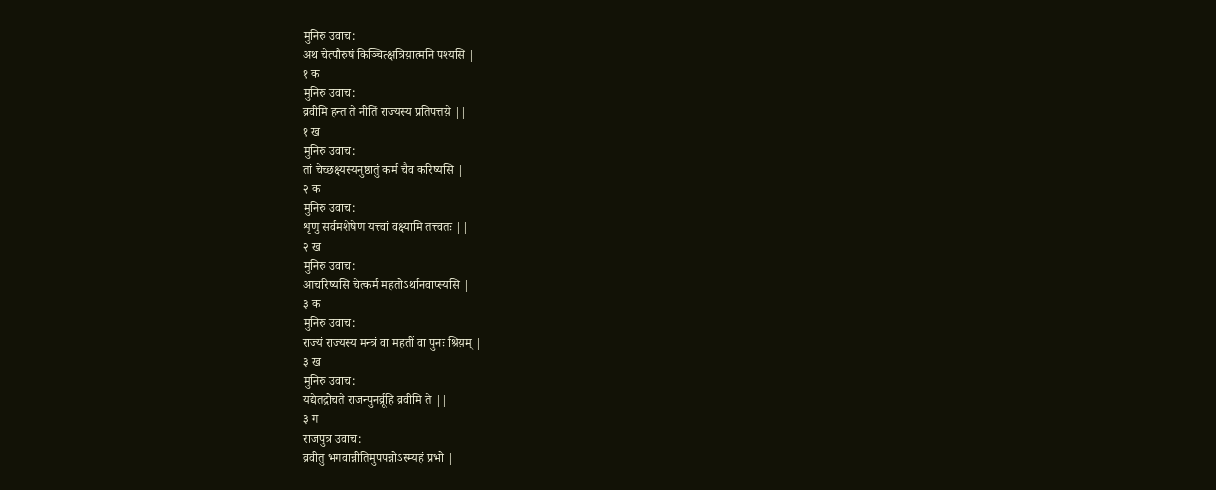मुनिरु उवाच:
अथ चेत्पौरुषं किञ्चित्क्षत्रिय़ात्मनि पश्यसि |
१ क
मुनिरु उवाच:
व्रवीमि हन्त ते नीतिं राज्यस्य प्रतिपत्तय़े ||
१ ख
मुनिरु उवाच:
तां चेच्छक्ष्यस्यनुष्ठातुं कर्म चैव करिष्यसि |
२ क
मुनिरु उवाच:
शृणु सर्वमशेषेण यत्त्वां वक्ष्यामि तत्त्वतः ||
२ ख
मुनिरु उवाच:
आचरिष्यसि चेत्कर्म महतोऽर्थानवाप्स्यसि |
३ क
मुनिरु उवाच:
राज्यं राज्यस्य मन्त्रं वा महतीं वा पुनः श्रिय़म् |
३ ख
मुनिरु उवाच:
यद्येतद्रोचते राजन्पुनर्व्रूहि व्रवीमि ते ||
३ ग
राजपुत्र उवाच:
व्रवीतु भगवान्नीतिमुपपन्नोऽस्म्यहं प्रभो |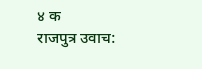४ क
राजपुत्र उवाच: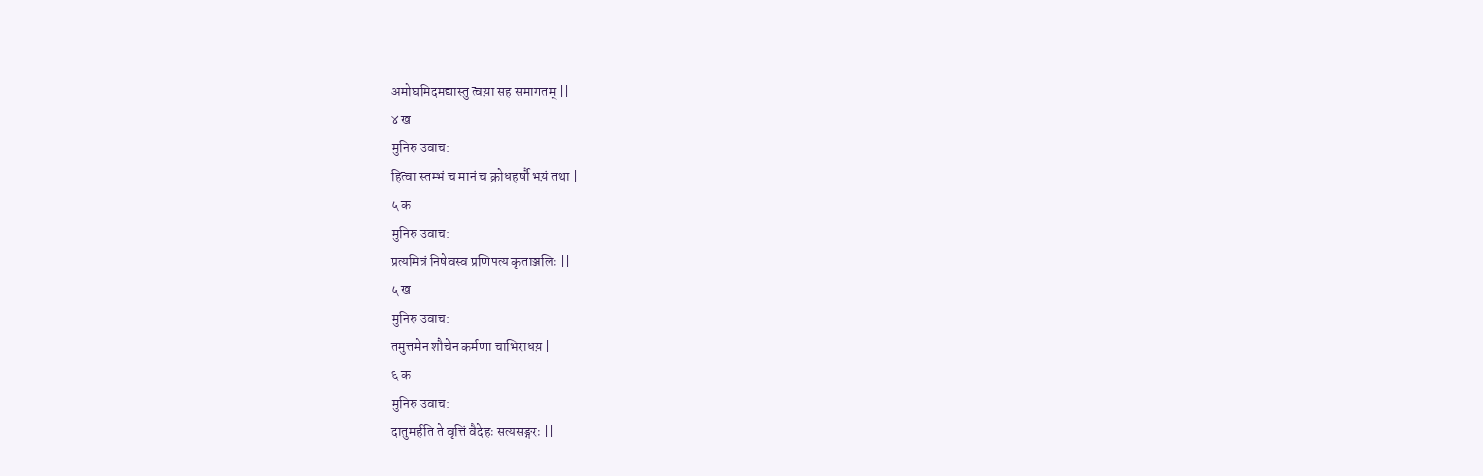अमोघमिदमद्यास्तु त्वय़ा सह समागतम् ||
४ ख
मुनिरु उवाच:
हित्वा स्तम्भं च मानं च क्रोधहर्षौ भय़ं तथा |
५ क
मुनिरु उवाच:
प्रत्यमित्रं निषेवस्व प्रणिपत्य कृताञ्जलिः ||
५ ख
मुनिरु उवाच:
तमुत्तमेन शौचेन कर्मणा चाभिराधय़ |
६ क
मुनिरु उवाच:
दातुमर्हति ते वृत्तिं वैदेहः सत्यसङ्गरः ||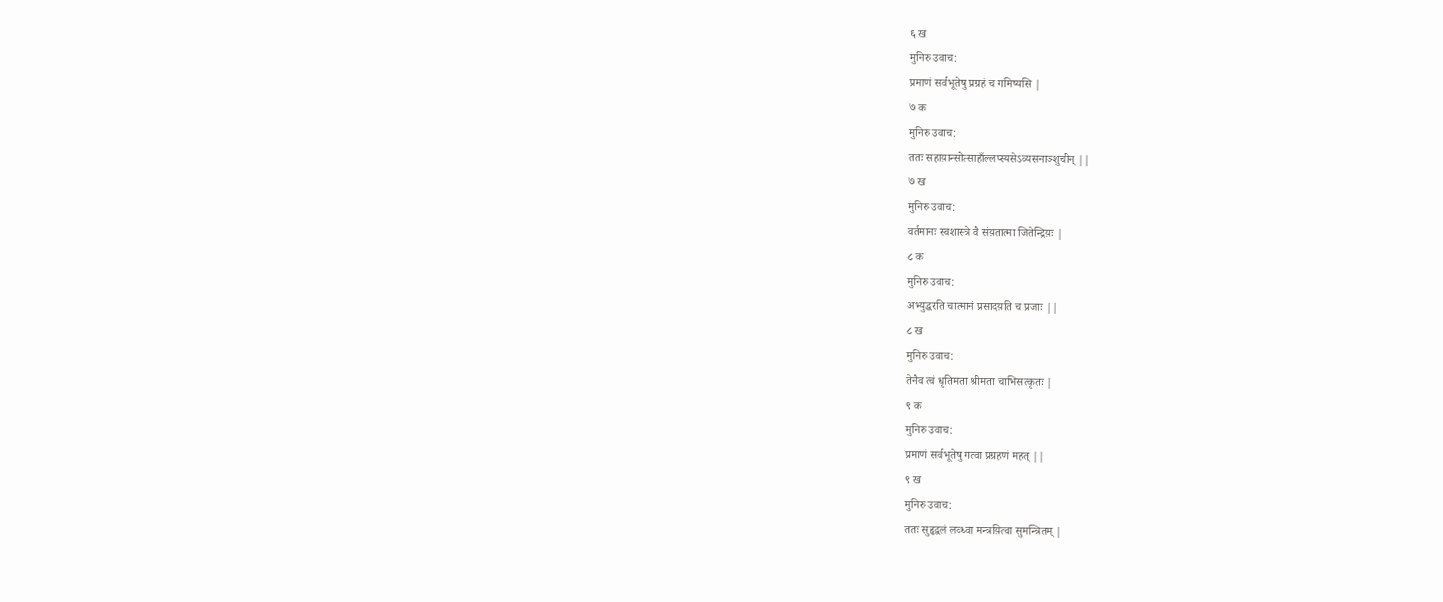६ ख
मुनिरु उवाच:
प्रमाणं सर्वभूतेषु प्रग्रहं च गमिष्यसि |
७ क
मुनिरु उवाच:
ततः सहाय़ान्सोत्साहाँल्लप्स्यसेऽव्यसनाञ्शुचीन् ||
७ ख
मुनिरु उवाच:
वर्तमानः स्वशास्त्रे वै संय़तात्मा जितेन्द्रिय़ः |
८ क
मुनिरु उवाच:
अभ्युद्धरति चात्मानं प्रसादय़ति च प्रजाः ||
८ ख
मुनिरु उवाच:
तेनैव त्वं धृतिमता श्रीमता चाभिसत्कृतः |
९ क
मुनिरु उवाच:
प्रमाणं सर्वभूतेषु गत्वा प्रग्रहणं महत् ||
९ ख
मुनिरु उवाच:
ततः सुहृद्वलं लव्ध्वा मन्त्रय़ित्वा सुमन्त्रितम् |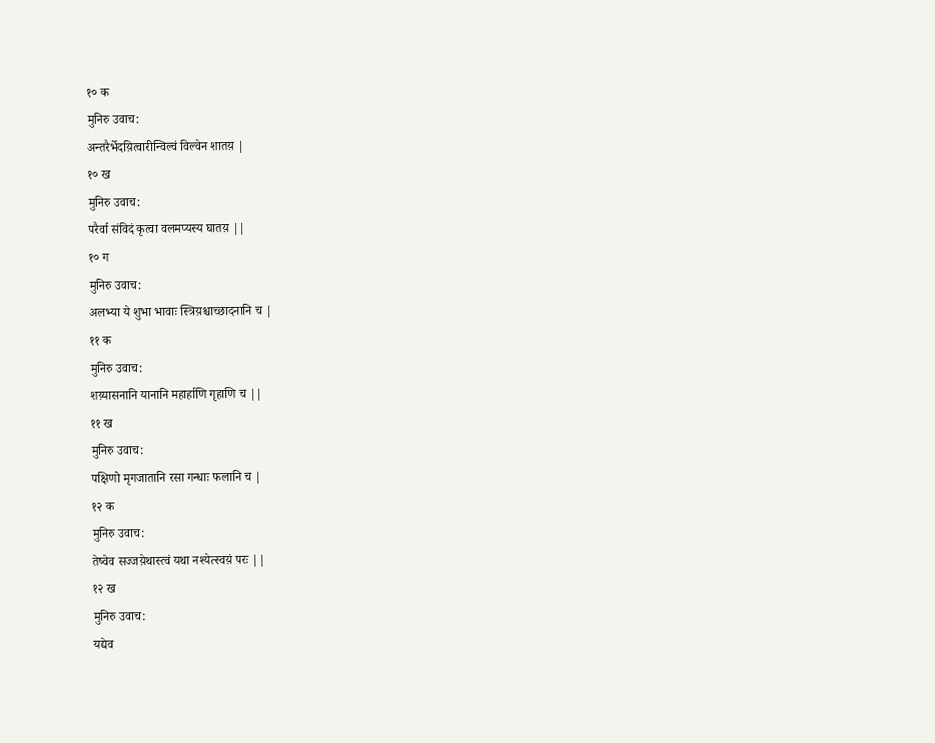१० क
मुनिरु उवाच:
अन्तरैर्भेदय़ित्वारीन्विल्वं विल्वेन शातय़ |
१० ख
मुनिरु उवाच:
परैर्वा संविदं कृत्वा वलमप्यस्य घातय़ ||
१० ग
मुनिरु उवाच:
अलभ्या ये शुभा भावाः स्त्रिय़श्चाच्छादनानि च |
११ क
मुनिरु उवाच:
शय़्यासनानि यानानि महार्हाणि गृहाणि च ||
११ ख
मुनिरु उवाच:
पक्षिणो मृगजातानि रसा गन्धाः फलानि च |
१२ क
मुनिरु उवाच:
तेष्वेव सज्जय़ेथास्त्वं यथा नश्येत्स्वय़ं परः ||
१२ ख
मुनिरु उवाच:
यद्येव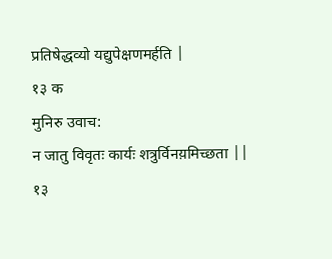प्रतिषेद्धव्यो यद्युपेक्षणमर्हति |
१३ क
मुनिरु उवाच:
न जातु विवृतः कार्यः शत्रुर्विनय़मिच्छता ||
१३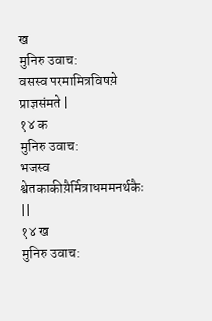ख
मुनिरु उवाच:
वसस्व परमामित्रविषय़े प्राज्ञसंमते |
१४ क
मुनिरु उवाच:
भजस्व श्वेतकाकीय़ैर्मित्राधममनर्थकैः ||
१४ ख
मुनिरु उवाच: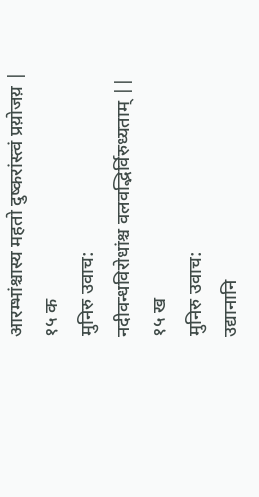आरम्भांश्चास्य महतो दुष्करांस्त्वं प्रय़ोजय़ |
१५ क
मुनिरु उवाच:
नदीवन्धविरोधांश्च वलवद्भिर्विरुध्यताम् ||
१५ ख
मुनिरु उवाच:
उद्यानानि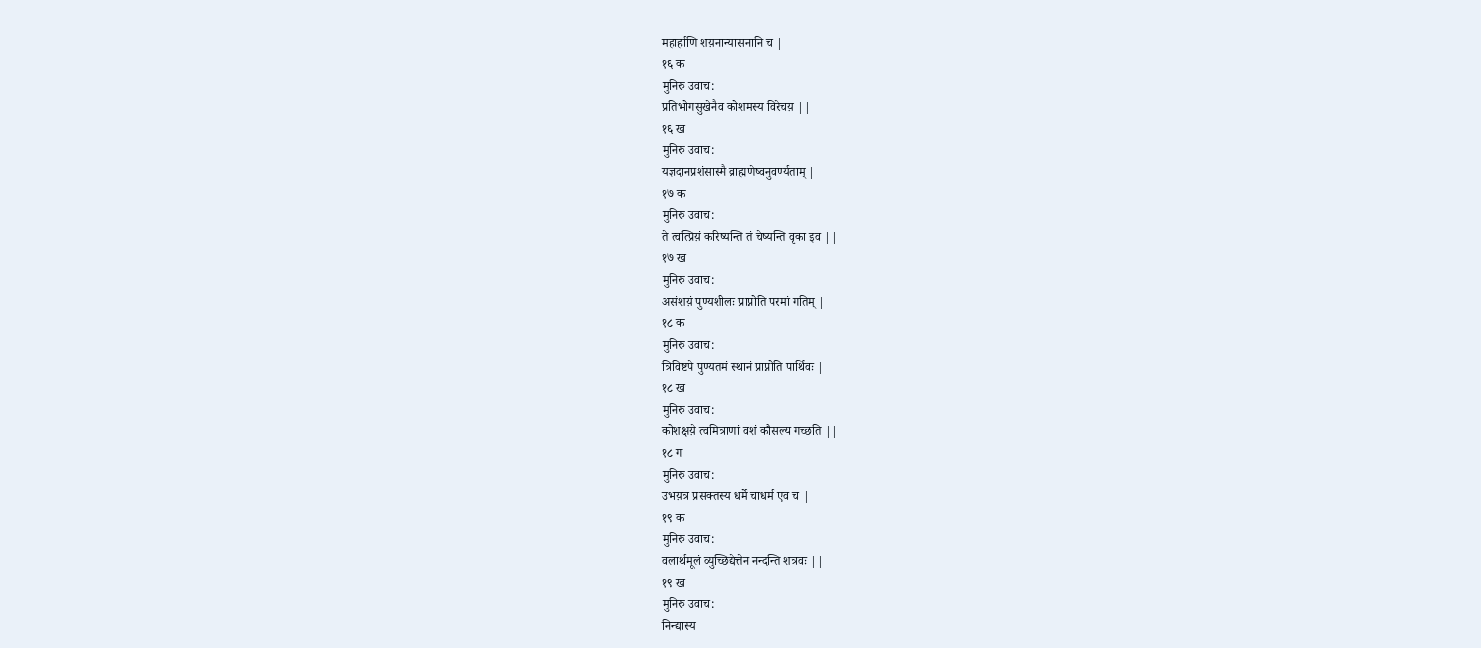महार्हाणि शय़नान्यासनानि च |
१६ क
मुनिरु उवाच:
प्रतिभोगसुखेनैव कोशमस्य विरेचय़ ||
१६ ख
मुनिरु उवाच:
यज्ञदानप्रशंसास्मै व्राह्मणेष्वनुवर्ण्यताम् |
१७ क
मुनिरु उवाच:
ते त्वत्प्रिय़ं करिष्यन्ति तं चेष्यन्ति वृका इव ||
१७ ख
मुनिरु उवाच:
असंशय़ं पुण्यशीलः प्राप्नोति परमां गतिम् |
१८ क
मुनिरु उवाच:
त्रिविष्टपे पुण्यतमं स्थानं प्राप्नोति पार्थिवः |
१८ ख
मुनिरु उवाच:
कोशक्षय़े त्वमित्राणां वशं कौसल्य गच्छति ||
१८ ग
मुनिरु उवाच:
उभय़त्र प्रसक्तस्य धर्मे चाधर्म एव च |
१९ क
मुनिरु उवाच:
वलार्थमूलं व्युच्छिद्येत्तेन नन्दन्ति शत्रवः ||
१९ ख
मुनिरु उवाच:
निन्द्यास्य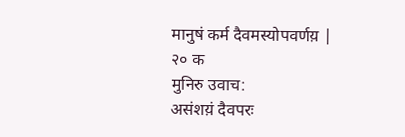मानुषं कर्म दैवमस्योपवर्णय़ |
२० क
मुनिरु उवाच:
असंशय़ं दैवपरः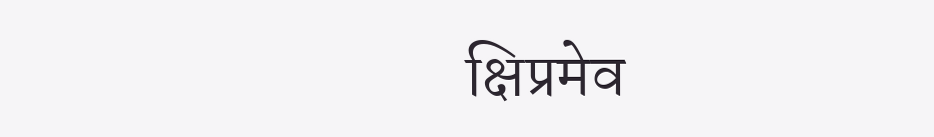क्षिप्रमेव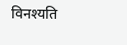विनश्यति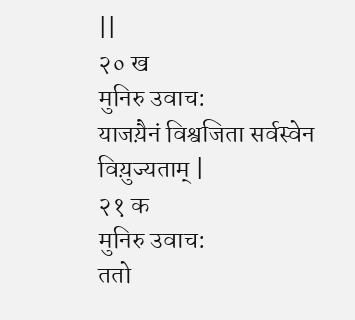||
२० ख
मुनिरु उवाच:
याजय़ैनं विश्वजिता सर्वस्वेन विय़ुज्यताम् |
२१ क
मुनिरु उवाच:
ततो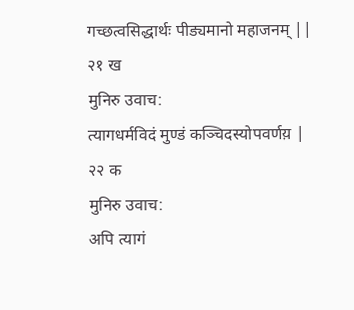गच्छत्वसिद्धार्थः पीड्यमानो महाजनम् ||
२१ ख
मुनिरु उवाच:
त्यागधर्मविदं मुण्डं कञ्चिदस्योपवर्णय़ |
२२ क
मुनिरु उवाच:
अपि त्यागं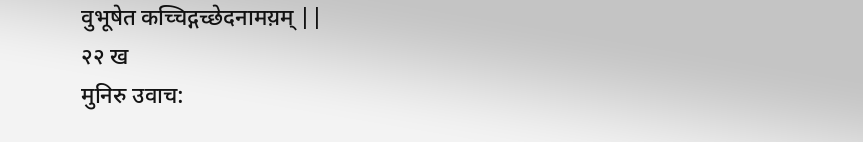वुभूषेत कच्चिद्गच्छेदनामय़म् ||
२२ ख
मुनिरु उवाच: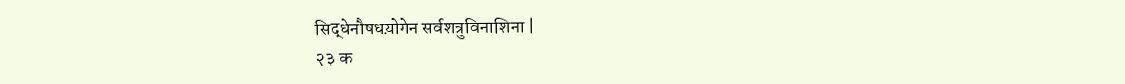सिद्धेनौषधय़ोगेन सर्वशत्रुविनाशिना |
२३ क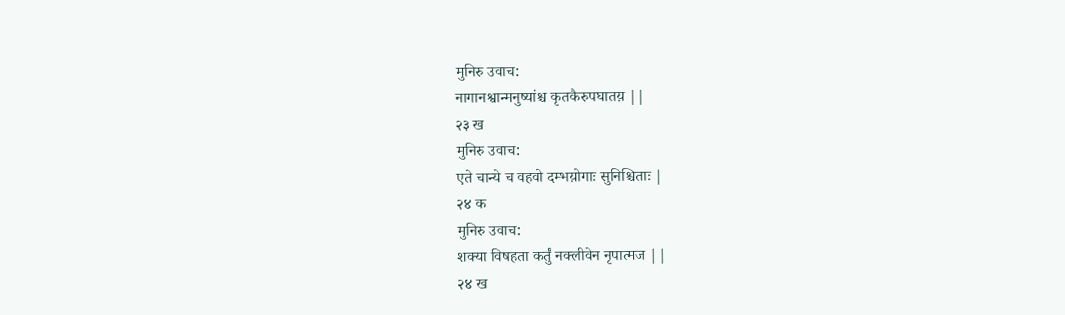मुनिरु उवाच:
नागानश्वान्मनुष्यांश्च कृतकैरुपघातय़ ||
२३ ख
मुनिरु उवाच:
एते चान्ये च वहवो दम्भय़ोगाः सुनिश्चिताः |
२४ क
मुनिरु उवाच:
शक्या विषहता कर्तुं नक्लीवेन नृपात्मज ||
२४ ख